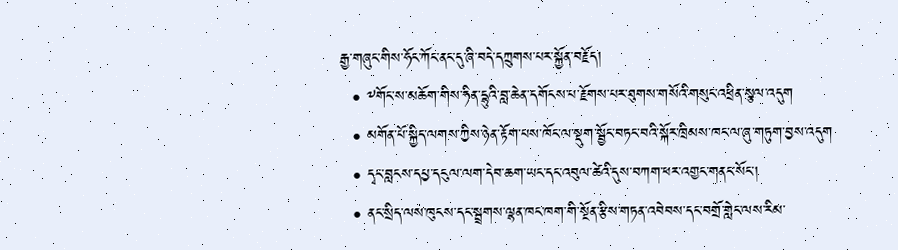རྒྱ་གཞུང་གིས་ཧོང་ཀོང་ནང་དུ་ཞི་བདེ་དཀྲུགས་པར་སྐྱོན་བརྗོད།
  • ༸གོང་ས་མཆོག་གིས་ཧིན་དྷུའི་བླ་ཆེན་དགོངས་པ་རྗོགས་པར་ཐུགས་གསོའི་གསུང་འཕྲིན་སྩལ་འདུག
  • མགོན་པོ་སྐྱིད་ལགས་ཀྱིས་ཉེན་རྟོག་པས་ཁོང་ལ་སྡུག་སྦྱོང་བཏང་བའི་སྐོར་ཁྲིམས་ཁང་ལ་ཞུ་གཏུག་བྱས་འདུག
  • དྭང་བླངས་དཔྱ་དངུལ་ལག་དེབ་ཆག་ཡང་དང་འབུལ་ཚེའི་དུས་བཀག་ཕར་འགྱང་གནང་སོང་།
  • ནང་སྲིད་ལས་ཁུངས་དང་སྦྲགས་ལྷན་ཁང་ཁག་གི་སྔོན་རྩིས་གཏན་འབེབས་དང་བགྲོ་གླེང་ལས་རིམ་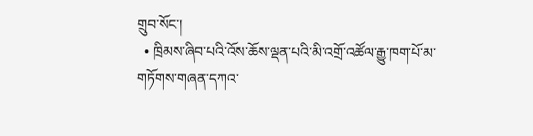གྲུབ་སོང་།
  • ཁྲིམས་ཞིབ་པའི་འོས་ཆོས་ལྡན་པའི་མི་འགྲོ་འཚོལ་རྒྱུ་ཁག་པོ་མ་གཏོགས་གཞན་དཀའ་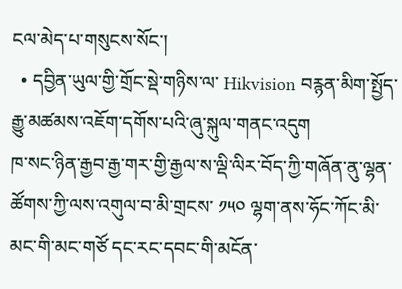ངལ་མེད་པ་གསུངས་སོང་།
  • དབྱིན་ཡུལ་གྱི་གྲོང་སྡེ་གཉིས་ལ་ Hikvision བརྙན་མིག་སྤྱོད་རྒྱུ་མཚམས་འཇོག་དགོས་པའི་ཞུ་སྐུལ་གནང་འདུག
ཁ་སང་ཉིན་རྒྱབ་རྒྱ་གར་གྱི་རྒྱལ་ས་ལྡི་ལིར་བོད་ཀྱི་གཞོན་ནུ་ལྷན་ཚོགས་ཀྱི་ལས་འགུལ་བ་མི་གྲངས་ ༡༥༠ ལྷག་ནས་ཧོང་ཀོང་མི་མང་གི་མང་གཙོ དང་རང་དབང་གི་མངོན་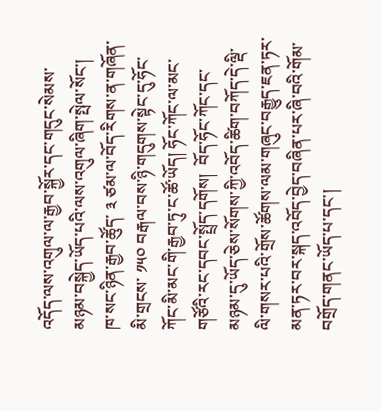འདོད་ལས་འགུལ་ལ་རྒྱབ་སྐྱོར་དང་གདུང་སེམས་མཉམ་བསྐྱེད་ཡོད་པའི་ལས་འགུལ་ཞིག་སྤེལ་སོང་།
ཁ་སང་ཉིན་རྒྱབ་ཚོུད་ ༣ ཙམ་ལ་བོད་རིགས་ན་གཞོན་མི་གྲངས་ ༡༥༠ བརྒལ་བས་ཉི་གདུགས་སྟེང་དུ་ཧོང་ཀོང་མི་མང་གི་རྒྱབ་ཏུ་ང་ཚོ་ཡོད། ཧོང་ཀོང་ལ་མང་གཙོའི་རང་དབང་སྤྲོད་དགོས།  བོད་ཧོང་ཀོང་དང་མཉམ་དུ་ཡོད་ཅེས་སོགས་ཀྱི་འབོད་ཚིག་བཀོད་དེ་ལྡི་ལི་གསར་པའི་གྲོས་ཚོགས་ལམ་གཞུང་བརྒྱུད་ཇན་ཏར་མན་ཏར་བར་སྐད་འབོད་བྱེད་བཞིན་པར་ཞི་བའི་གོམ་བགྲོད་གནང་ཡོད་པ་དང་།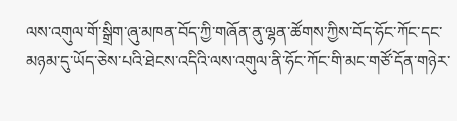ལས་འགུལ་གོ་སྒྲིག་ཞུ་མཁན་བོད་ཀྱི་གཞོན་ནུ་ལྷན་ཚོགས་ཀྱིས་བོད་ཧོང་ཀོང་དང་མཉམ་དུ་ཡོད་ཅེས་པའི་ཐེངས་འདིའི་ལས་འགུལ་ནི་ཧོང་ཀོང་གི་མང་གཙོ་དོན་གཉེར་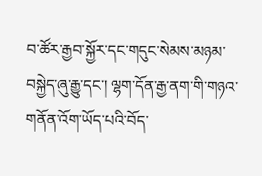བ་ཚོར་རྒྱབ་སྐྱོར་དང་གདུང་སེམས་མཉམ་བསྐྱེད་ཞུ་རྒྱུ་དང་། ལྷག་དོན་རྒྱ་ནག་གི་གཉའ་གནོན་འོག་ཡོད་པའི་བོད་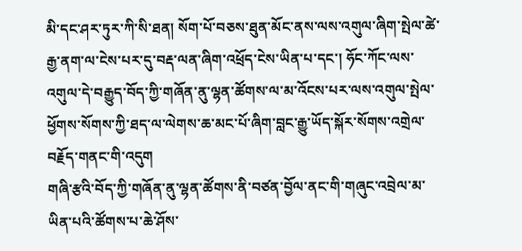མི་དང་ཤར་ཏུར་ཀི་སི་ཐན། སོག་པོ་བཅས་ཐུན་མོང་ནས་ལས་འགུལ་ཞིག་སྤེལ་ཚེ་རྒྱ་ནག་ལ་ངེས་པར་དུ་བརྡ་ལན་ཞིག་འཕྲོད་ངེས་ཡིན་པ་དང་། ཧོང་ཀོང་ལས་འགུལ་དེ་བརྒྱུད་བོད་ཀྱི་གཞོན་ནུ་ལྷན་ཚོགས་ལ་མ་འོངས་པར་ལས་འགུལ་སྤེལ་ཕྱོགས་སོགས་ཀྱི་ཐད་ལ་ལེགས་ཆ་མང་པོ་ཞིག་བླང་རྒྱུ་ཡོད་སྐོར་སོགས་འགྲེལ་བརྗོད་གནང་གི་འདུག
གཞི་རྩའི་བོད་ཀྱི་གཞོན་ནུ་ལྷན་ཚོགས་ནི་བཙན་བྱོལ་ནང་གི་གཞུང་འབྲེལ་མ་ཡིན་པའི་ཚོགས་པ་ཆེ་ཤོས་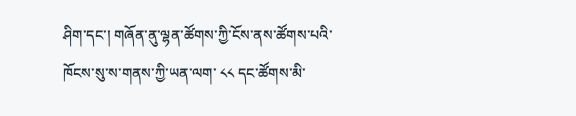ཤིག་དང་། གཞོན་ནུ་ལྷན་ཚོགས་ཀྱི་ངོས་ནས་ཚོགས་པའི་ཁོངས་སུ་ས་གནས་ཀྱི་ཡན་ལག་ ༨༨ དང་ཚོགས་མི་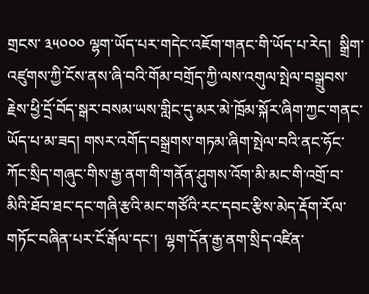གྲངས་ ༣༥༠༠༠ ལྷག་ཡོད་པར་གདེང་འཇོག་གནང་གི་ཡོད་པ་རེད།  སྒྲིག་འཛུགས་ཀྱི་ངོས་ནས་ཞི་བའི་གོམ་བགྲོད་ཀྱི་ལས་འགུལ་སྤེལ་བསྒྲུབས་རྗེས་ཕྱི་དྲོ་བོད་སྒར་བསམ་ཡས་གླིང་དུ་མར་མེ་ཁྲོམ་སྐོར་ཞིག་ཀྱང་གནང་ཡོད་པ་མ་ཟད། གསར་འགོད་བསྒྲགས་གཏམ་ཞིག་སྤེལ་བའི་ནང་ཧོང་ཀོང་སྲིད་གཞུང་གིས་རྒྱ་ནག་གི་གནོན་ཤུགས་འོག་མི་མང་གི་འགྲོ་བ་མིའི་ཐོབ་ཐང་དང་གཞི་རྩའི་མང་གཙོའི་རང་དབང་རྩིས་མེད་རྡོག་རོལ་གཏོང་བཞིན་པར་ངོ་རྒོལ་དང་།  ལྷག་དོན་རྒྱ་ནག་སྲིད་འཛིན་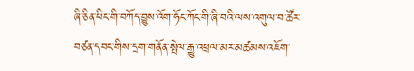ཞི་ཅིན་ཕིང་གི་བཀོད་བྱུས་འོག་ཧོང་ཀོང་གི་ཞི་བའི་ལས་འགུལ་བ་ཚོར་བཙན་དབང་གིས་དྲག་གནོན་སྤེལ་རྒྱུ་འཕྲལ་མར་མཚམས་འཇོག་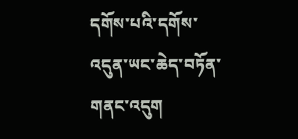དགོས་པའི་དགོས་འདུན་ཡང་ཆེད་བཏོན་གནང་འདུག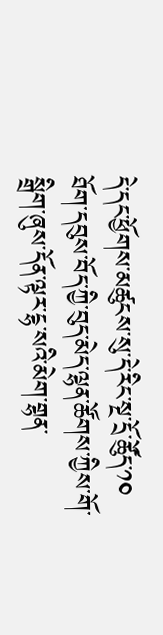དེ་དང་ཕྱོགས་མཚུངས་སུ་དེ་རིང་སྔ་དྲོ་ཚོུད་༡༠ ཐོག་དབུས་བོད་ཀྱི་བུད་མེད་ལྷན་ཚོགས་ཀྱིས་གོ་སྒྲིག་ཞུས་དོན་ལྟར་ངྷ་སའི་མེག་གྷན་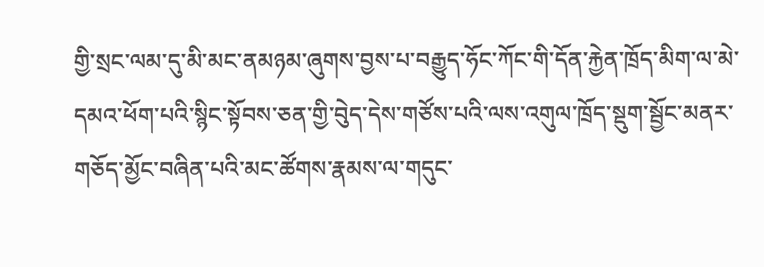གྱི་སྲང་ལམ་དུ་མི་མང་ནམཉམ་ཞུགས་བྱས་པ་བརྒྱུད་ཧོང་ཀོང་གི་དོན་རྐྱེན་ཁྲོད་མིག་ལ་མེ་དམའ་ཕོག་པའི་སྙིང་སྟོབས་ཅན་གྱི་བེུད་དེས་གཙོས་པའི་ལས་འགུལ་ཁྲོད་སྡུག་སྦྱོང་མནར་གཅོད་མྱོང་བཞིན་པའི་མང་ཚོགས་རྣམས་ལ་གདུང་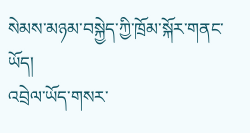སེམས་མཉམ་བསྐྱེད་ཀྱི་ཁྲོམ་སྐོར་གནང་ཡོད།
འབྲེལ་ཡོད་གསར་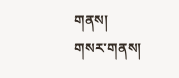གནས།
གསར་གནས།